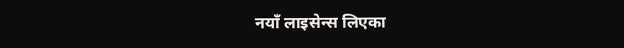नयाँ लाइसेन्स लिएका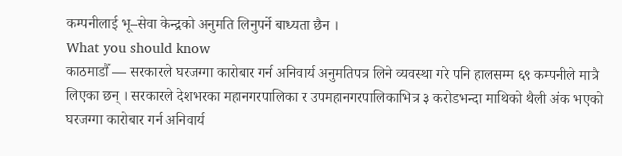कम्पनीलाई भू–सेवा केन्द्रको अनुमति लिनुपर्ने बाध्यता छैन ।
What you should know
काठमाडौँ — सरकारले घरजग्गा कारोबार गर्न अनिवार्य अनुमतिपत्र लिने व्यवस्था गरे पनि हालसम्म ६९ कम्पनीले मात्रै लिएका छन् । सरकारले देशभरका महानगरपालिका र उपमहानगरपालिकाभित्र ३ करोडभन्दा माथिको थैली अंक भएको घरजग्गा कारोबार गर्न अनिवार्य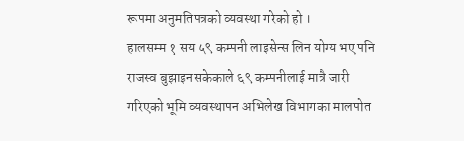रूपमा अनुमतिपत्रको व्यवस्था गरेको हो ।
हालसम्म १ सय ५९ कम्पनी लाइसेन्स लिन योग्य भए पनि राजस्व बुझाइनसकेकाले ६९ कम्पनीलाई मात्रै जारी गरिएको भूमि व्यवस्थापन अभिलेख विभागका मालपोत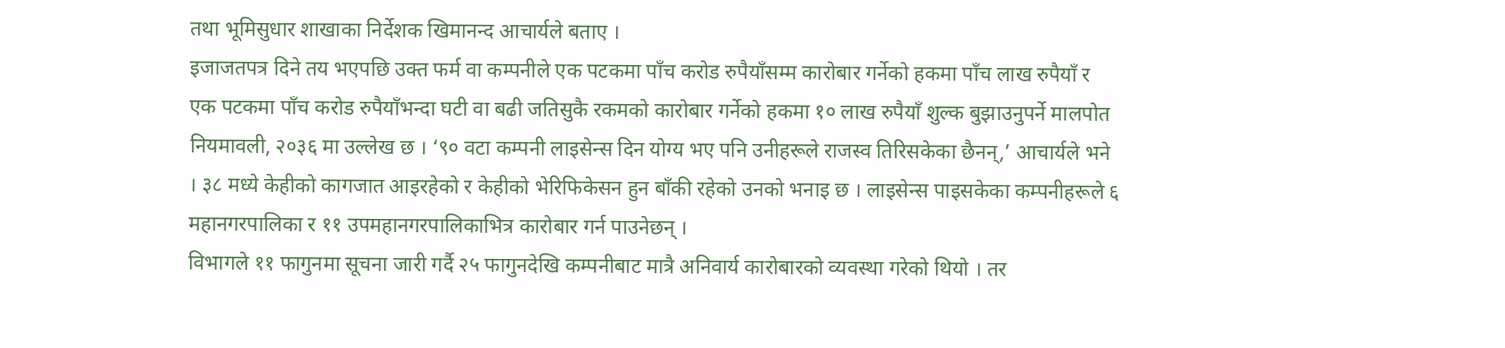तथा भूमिसुधार शाखाका निर्देशक खिमानन्द आचार्यले बताए ।
इजाजतपत्र दिने तय भएपछि उक्त फर्म वा कम्पनीले एक पटकमा पाँच करोड रुपैयाँसम्म कारोबार गर्नेको हकमा पाँच लाख रुपैयाँ र एक पटकमा पाँच करोड रुपैयाँभन्दा घटी वा बढी जतिसुकै रकमको कारोबार गर्नेको हकमा १० लाख रुपैयाँ शुल्क बुझाउनुपर्ने मालपोत नियमावली, २०३६ मा उल्लेख छ । ‘९० वटा कम्पनी लाइसेन्स दिन योग्य भए पनि उनीहरूले राजस्व तिरिसकेका छैनन्,’ आचार्यले भने । ३८ मध्ये केहीको कागजात आइरहेको र केहीको भेरिफिकेसन हुन बाँकी रहेको उनको भनाइ छ । लाइसेन्स पाइसकेका कम्पनीहरूले ६ महानगरपालिका र ११ उपमहानगरपालिकाभित्र कारोबार गर्न पाउनेछन् ।
विभागले ११ फागुनमा सूचना जारी गर्दै २५ फागुनदेखि कम्पनीबाट मात्रै अनिवार्य कारोबारको व्यवस्था गरेको थियो । तर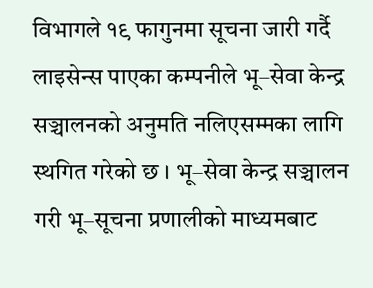विभागले १९ फागुनमा सूचना जारी गर्दै लाइसेन्स पाएका कम्पनीले भू–सेवा केन्द्र सञ्चालनको अनुमति नलिएसम्मका लागि स्थगित गरेको छ । भू–सेवा केन्द्र सञ्चालन गरी भू–सूचना प्रणालीको माध्यमबाट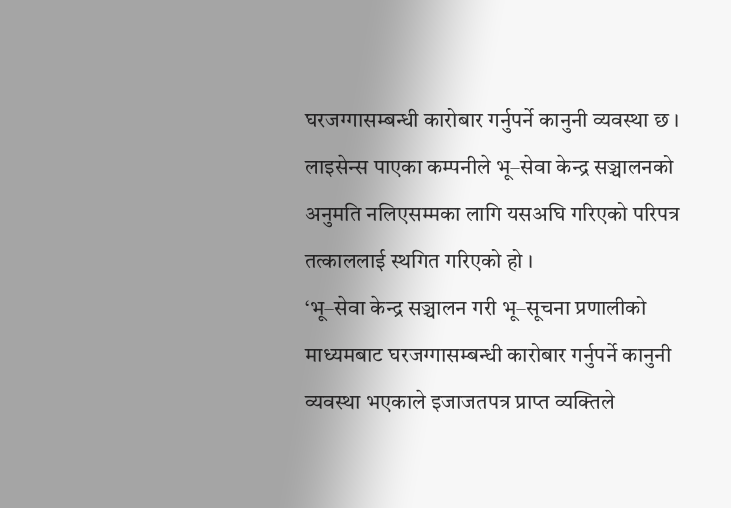घरजग्गासम्बन्धी कारोबार गर्नुपर्ने कानुनी व्यवस्था छ । लाइसेन्स पाएका कम्पनीले भू–सेवा केन्द्र सञ्चालनको अनुमति नलिएसम्मका लागि यसअघि गरिएको परिपत्र तत्काललाई स्थगित गरिएको हो ।
‘भू–सेवा केन्द्र सञ्चालन गरी भू–सूचना प्रणालीको माध्यमबाट घरजग्गासम्बन्धी कारोबार गर्नुपर्ने कानुनी व्यवस्था भएकाले इजाजतपत्र प्राप्त व्यक्तिले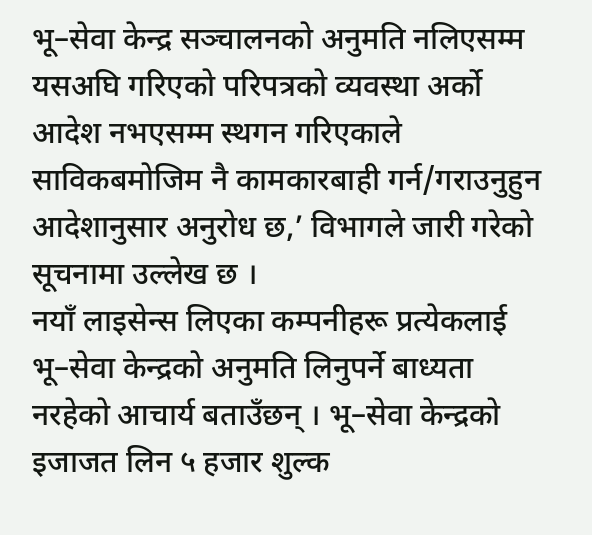भू–सेवा केन्द्र सञ्चालनको अनुमति नलिएसम्म यसअघि गरिएको परिपत्रको व्यवस्था अर्को आदेश नभएसम्म स्थगन गरिएकाले साविकबमोजिम नै कामकारबाही गर्न/गराउनुहुन आदेशानुसार अनुरोध छ,’ विभागले जारी गरेको सूचनामा उल्लेख छ ।
नयाँ लाइसेन्स लिएका कम्पनीहरू प्रत्येकलाई भू–सेवा केन्द्रको अनुमति लिनुपर्ने बाध्यता नरहेको आचार्य बताउँछन् । भू–सेवा केन्द्रको इजाजत लिन ५ हजार शुल्क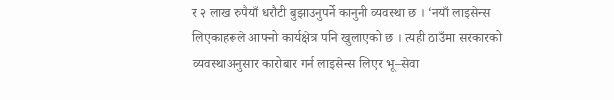र २ लाख रुपैयाँ धरौटी बुझाउनुपर्ने कानुनी व्यवस्था छ । ‘नयाँ लाइसेन्स लिएकाहरूले आफ्नो कार्यक्षेत्र पनि खुलाएको छ । त्यही ठाउँमा सरकारको व्यवस्थाअनुसार कारोबार गर्न लाइसेन्स लिएर भू–सेवा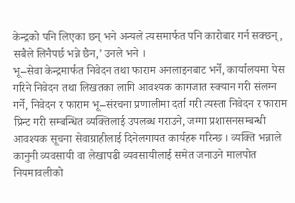केन्द्रको पनि लिएका छन् भने अन्यले त्यसमार्फत पनि कारोबार गर्न सक्छन्, सबैले लिनैपर्छ भन्ने छैन,’ उनले भने ।
भू–सेवा केन्द्रमार्फत निवेदन तथा फाराम अनलाइनबाट भर्ने, कार्यालयमा पेस गरिने निवेदन तथा लिखतका लागि आवश्यक कागजात स्क्यान गरी संलग्न गर्ने, निवेदन र फाराम भू–संरचना प्रणालीमा दर्ता गरी त्यस्ता निवेदन र फाराम प्रिन्ट गरी सम्बन्धित व्यक्तिलाई उपलब्ध गराउने, जग्गा प्रशासनसम्बन्धी आवश्यक सूचना सेवाग्राहीलाई दिनेलगायत कार्यहरू गरिन्छ । व्यक्ति भन्नाले कानुनी व्यवसायी वा लेखापढी व्यवसायीलाई समेत जनाउने मालपोत नियमावलीको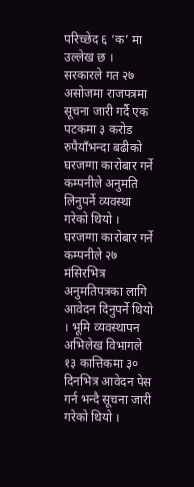परिच्छेद ६ ‘क’ मा उल्लेख छ ।
सरकारले गत २७ असोजमा राजपत्रमा सूचना जारी गर्दै एक पटकमा ३ करोड रुपैयाँभन्दा बढीको घरजग्गा कारोबार गर्ने कम्पनीले अनुमति लिनुपर्ने व्यवस्था गरेको थियो । घरजग्गा कारोबार गर्ने कम्पनीले २७ मंसिरभित्र अनुमतिपत्रका लागि आवेदन दिनुपर्ने थियो । भूमि व्यवस्थापन अभिलेख विभागले १३ कात्तिकमा ३० दिनभित्र आवेदन पेस गर्न भन्दै सूचना जारी गरेको थियो ।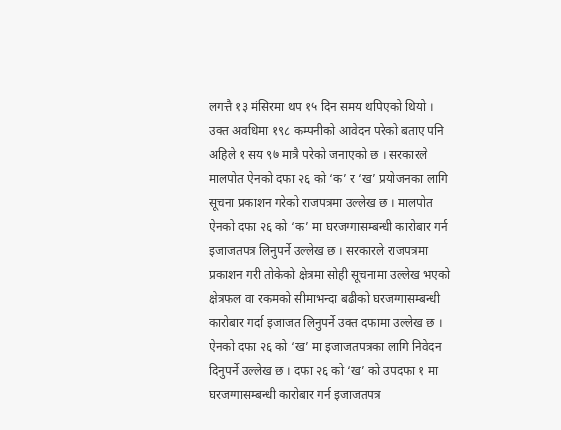लगत्तै १३ मंसिरमा थप १५ दिन समय थपिएको थियो । उक्त अवधिमा १९८ कम्पनीको आवेदन परेको बताए पनि अहिले १ सय ९७ मात्रै परेको जनाएको छ । सरकारले मालपोत ऐनको दफा २६ को ‘क’ र ‘ख’ प्रयोजनका लागि सूचना प्रकाशन गरेको राजपत्रमा उल्लेख छ । मालपोत ऐनको दफा २६ को ‘क’ मा घरजग्गासम्बन्धी कारोबार गर्न इजाजतपत्र लिनुपर्ने उल्लेख छ । सरकारले राजपत्रमा प्रकाशन गरी तोकेको क्षेत्रमा सोही सूचनामा उल्लेख भएको क्षेत्रफल वा रकमको सीमाभन्दा बढीको घरजग्गासम्बन्धी कारोबार गर्दा इजाजत लिनुपर्ने उक्त दफामा उल्लेख छ ।
ऐनको दफा २६ को ‘ख’ मा इजाजतपत्रका लागि निवेदन दिनुपर्ने उल्लेख छ । दफा २६ को ‘ख’ को उपदफा १ मा घरजग्गासम्बन्धी कारोबार गर्न इजाजतपत्र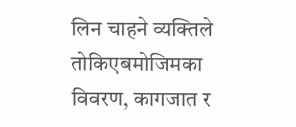लिन चाहने व्यक्तिले तोकिएबमोजिमका विवरण, कागजात र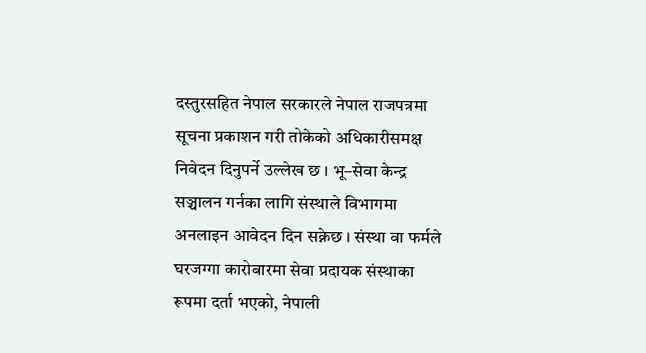दस्तुरसहित नेपाल सरकारले नेपाल राजपत्रमा सूचना प्रकाशन गरी तोकेको अधिकारीसमक्ष निवेदन दिनुपर्ने उल्लेख छ । भू–सेवा केन्द्र सञ्चालन गर्नका लागि संस्थाले विभागमा अनलाइन आवेदन दिन सक्नेछ । संस्था वा फर्मले घरजग्गा कारोबारमा सेवा प्रदायक संस्थाका रूपमा दर्ता भएको, नेपाली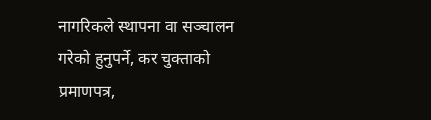नागरिकले स्थापना वा सञ्चालन गरेको हुनुपर्ने, कर चुक्ताको प्रमाणपत्र,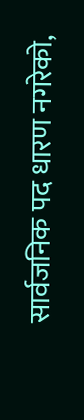सार्वजनिक पद धारण नगरेको,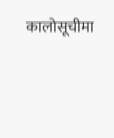कालोसूचीमा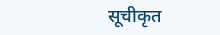सूचीकृत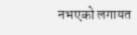नभएको लगायत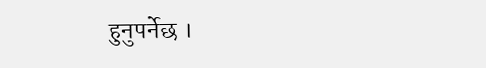हुनुपर्नेछ ।